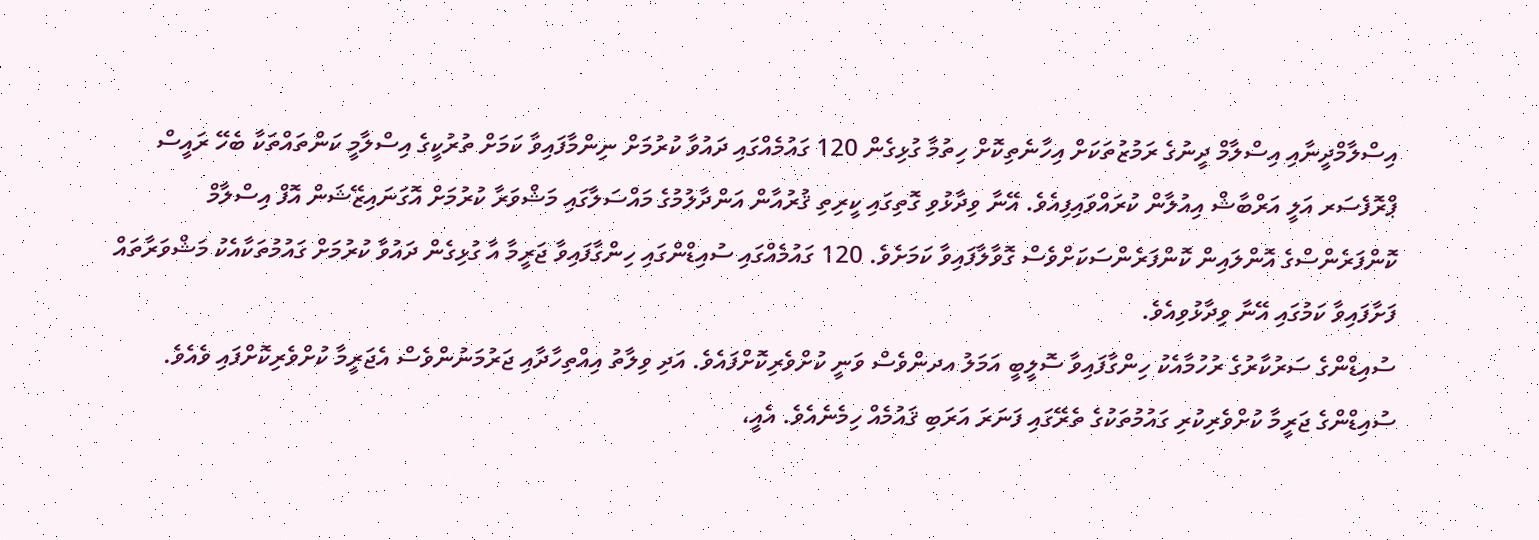އިސްލާމްދީނާއި އިސްލާމް ދީނުގެ ރަމުޒުތަކަށް އިހާނެތިކޮށް ހިތުމާ ގުޅިގެން 120 ގައުމެއްގައި ދައުވާ ކުރުމަށް ނިންމާފައިވާ ކަމަށް ތުރުކީގެ އިސްލާމީ ކަންތައްތަކާ ބެހޭ ރައީސް ޕްރޮފެސަރ އަލީ އަރްބާޝް އިއުލާން ކުރައްވައިފިއެވެ. އޭނާ ވިދާޅުވި ގޮތިގައި ކީރިތި ޤުރުއާން އަންދާލުމުގެ މައްސަލާގައި މަޝްވަރާ ކުރުމަށް އޮގަނައިޒޭޝަން އޮފް އިސްލާމް ކޮންފަރެންސްގެ އޮންލައިން ކޮންފަރެންސަކަށްވެސް ގޮވާލާފައިވާ ކަމަށެވެ. 120 ގައުމެއްގައި ސުއިޑްންގައި ހިންގާފައިވާ ޖަރީމާ އާ ގުޅިގެން ދައުވާ ކުރުމަށް ގައުމުތަކާއެކު މަޝްވަރާތައް ފަށާފައިވާ ކަމުގައި އޭނާ ވިދާޅުވިއެވެ.
ސުއިޑްންގެ ސަރުކާރުގެ ރުހުމާއެކު ހިންގާފައިވާ ސޮލީބީ އަމަލު އދންވެސް ވަނީ ކުށްވެރިކޮށްފައެވެ. އަދި ވިލާތު އިއްތިހާދާއި ޖަރުމަނުންވެސް އެޖަރީމާ ކުށްވެރިކޮށްފައި ވެއެވެ.
ސުއިޑްންގެ ޖަރީމާ ކުށްވެރިކުރި ގައުމުތަކުގެ ތެރޭގައި ފަނަރަ އަރަބި ޤައުމެއް ހިމެނެއެވެ. އެއީ،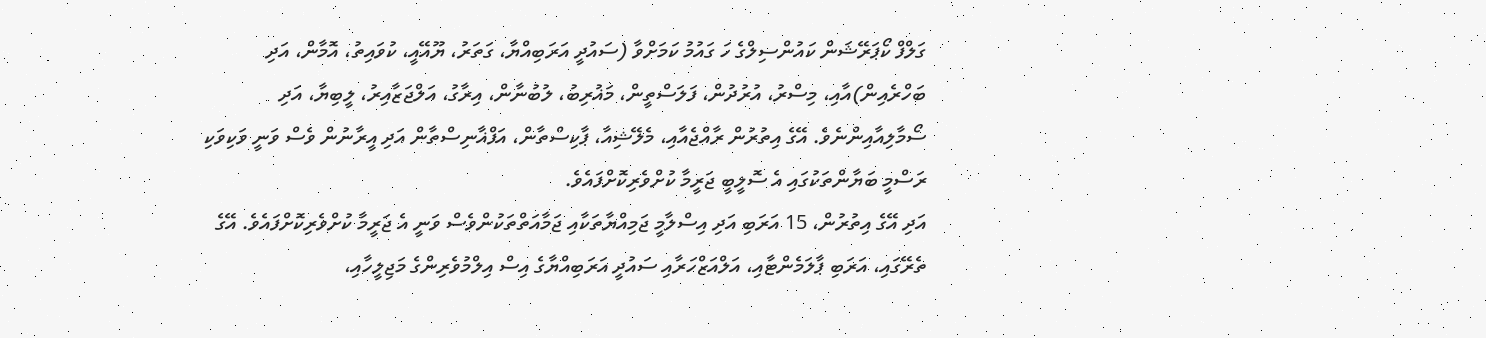ގަލްފް ކޯޕަރޭޝަން ކައުންސިލްގެ ހަ ގައުމު ކަމަށްވާ (ސައުދީ އަރަބިއްޔާ، ގަތަރު، ޔޫއޭއީ، ކުވައިތު، އޮމާން، އަދި ބަހްރެއިން)އާއި، މިސްރު، އުރުދުން، ފަލަސްތީން، މަޣުރިބު، ލުބުނާން، އިރާގު، އަލްޖަޒާއިރު، ލީބިޔާ، އަދި ސޯމާލިއާއިންނެވެ. އޭގެ އިތުރުން ރާއްޖެއާއި، މެލޭޝިއާ، ޕާކިސްތާން، އަފްޣާނިސްތާން އަދި އީރާނުން ވެސް ވަނީ ވަކިވަކި ރަސްމީ ބަޔާންތަކުގައި އެ ސޮލީބީ ޖަރީމާ ކުށްވެރިކޮށްފައެވެ.
އަދި އޭގެ އިތުރުން، 15 އަރަބި އަދި އިސްލާމީ ޖަމިއްޔާތަކާއި ޖަމާއަތްތަކުންވެސް ވަނީ އެ ޖަރީމާ ކުށްވެރިކޮށްފައެވެ. އޭގެ ތެރޭގައި، އަރަބި ޕާލަމެންޓާއި، އަލްއަޒްހަރާއި ސައުދީ އަރަބިއްޔާގެ އިސް އިލްމުވެރިންގެ މަޖިލީހާއި،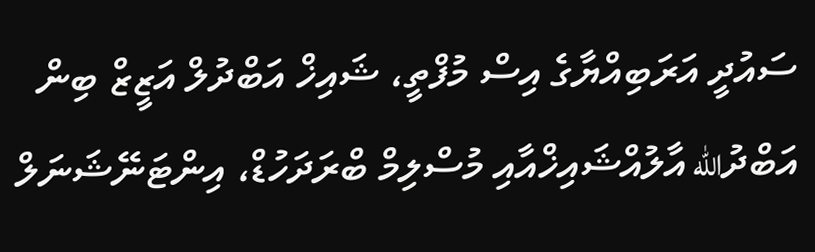ސައުދީ އަރަބިއްޔާގެ އިސް މުފްތީ، ޝައިޚް އަބްދުލް އަޒީޒް ބިން އަބްދުالله އާލުއްޝައިޚްއާއި މުސްލިމް ބްރަދަހުޑް، އިންޓަނޭޝަނަލް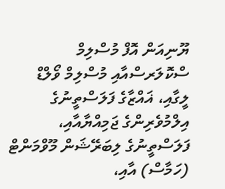ޔޫނިއަން އޮފް މުސްލިމް ސްކޮލަރސްއާއި މުސްލިމް ވޯލްޑް ލީގާއި، ޣައްޒާގެ ފަލަސްތީނުގެ އިލްމުވެރިންގެ ޖަމިއްޔާއާއި، ފަލަސްތީނުގެ ލިބަރޭޝަން މޫވްމަންޓް (ހަމާސް) އާއި،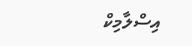އިސްލާމިކް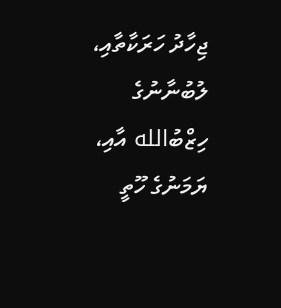ޖިހާދު ހަރަކާތާއި، ލުބުނާނުގެ ހިޒްބުالله އާއި، ޔަމަނުގެ ހޫތީ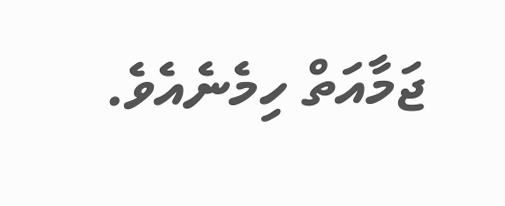ޖަމާއަތް ހިމެނެއެވެ.